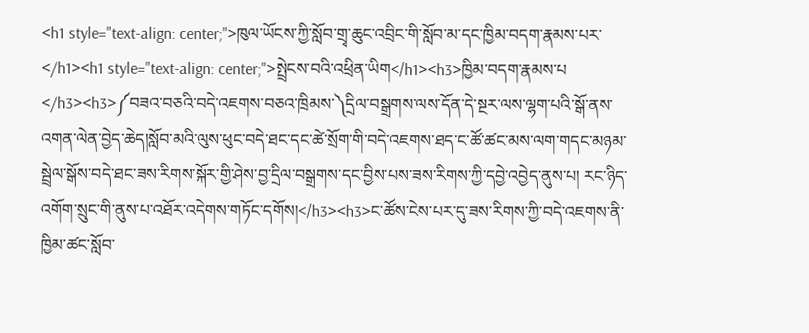<h1 style="text-align: center;">ཁུལ་ཡོངས་ཀྱི་སློབ་གྲྭ་ཆུང་འབྲིང་གི་སློབ་མ་དང་ཁྱིམ་བདག་རྣམས་པར་</h1><h1 style="text-align: center;">སྤྲེངས་བའི་འཕྲིན་ཡིག</h1><h3>ཁྱིམ་བདག་རྣམས་པ </h3><h3>༼བཟའ་བཅའི་བདེ་འཇགས་བཅའ་ཁྲིམས་༽དྲིལ་བསྒྲགས་ལས་དོན་དེ་སྔར་ལས་ལྷག་པའི་སྒོ་ནས་འགན་ལེན་བྱེད་ཆེད།སློབ་མའི་ལུས་ཕུང་བདེ་ཐང་དང་ཚེ་སྲོག་གི་བདེ་འཇགས་ཐད་ང་ཚོ་ཚང་མས་ལག་གདང་མཉམ་སྦྲེལ་སྒོས་བདེ་ཐང་ཟས་རིགས་སྐོར་གྱི་ཤེས་བྱ་དྲིལ་བསྒྲགས་དང་བྱིས་པས་ཟས་རིགས་ཀྱི་དབྱེ་འབྱེད་ནུས་པ། རང་ཉིད་འགོག་སྲུང་གི་ནུས་པ་འཐོར་འདེགས་གཏོང་དགོས།</h3><h3>ང་ཚོས་ངེས་པར་དུ་ཟས་རིགས་ཀྱི་བདེ་འཇགས་ནི་ཁྱིམ་ཚང་སློབ་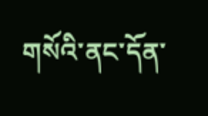གསོའི་ནང་དོན་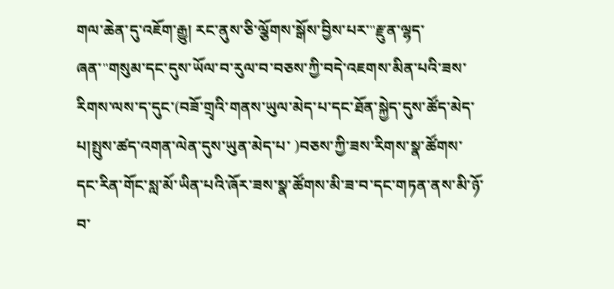གལ་ཆེན་དུ་འཇོག་རྒྱུ། རང་ནུས་ཅི་ལྕོགས་སྒོས་བྱིས་པར་"རྫུན་ལྷད་ཞན་"གསུམ་དང་དུས་ཡོལ་བ་རུལ་བ་བཅས་ཀྱི་བདེ་འཇགས་མིན་པའི་ཟས་རིགས་ལས་ད་དུང་(བཟོ་གྲྭའི་གནས་ཡུལ་མེད་པ་དང་ཐོན་སྐྱེད་དུས་ཚོད་མེད་པ།སྤུས་ཚད་འགན་ལེན་དུས་ཡུན་མེད་པ་ )བཅས་ཀྱི་ཟས་རིགས་སྣ་ཚོགས་དང་རིན་གོང་སླ་མོ་ཡིན་པའི་ཞོར་ཟས་སྣ་ཚོགས་མི་ཟ་བ་དང་གཏན་ནས་མི་ཉོ་བ་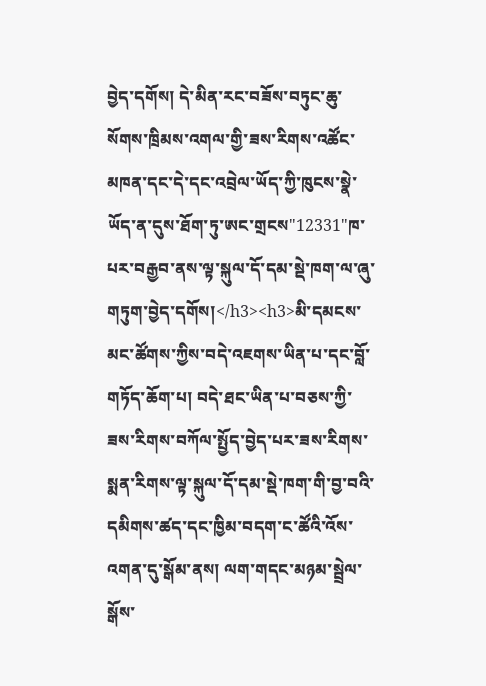བྱེད་དགོས། དེ་མིན་རང་བཟོས་བཏུང་ཆུ་སོགས་ཁྲིམས་འགལ་གྱི་ཟས་རིགས་འཚོང་མཁན་དང་དེ་དང་འབྲེལ་ཡོད་ཀྱི་ཁུངས་སྣེ་ཡོད་ན་དུས་ཐོག་ཏུ་ཨང་གྲངས"12331"ཁ་པར་བརྒྱབ་ནས་ལྟ་སྐུལ་དོ་དམ་སྡེ་ཁག་ལ་ཞུ་གཏུག་བྱེད་དགོས།</h3><h3>མི་དམངས་མང་ཚོགས་ཀྱིས་བདེ་འཇགས་ཡིན་པ་དང་བློ་གཏོད་ཆོག་པ། བདེ་ཐང་ཡིན་པ་བཅས་ཀྱི་ཟས་རིགས་བཀོལ་སྤྱོད་བྱེད་པར་ཟས་རིགས་སྨན་རིགས་ལྟ་སྐུལ་དོ་དམ་སྡེ་ཁག་གི་བྱ་བའི་དམིགས་ཚད་དང་ཁྱིམ་བདག་ང་ཚོའི་འོས་འགན་དུ་སྒོམ་ནས། ལག་གདང་མཉམ་སྦྲེལ་སྒོས་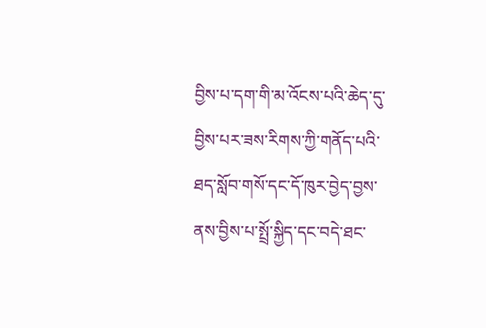བྱིས་པ་དག་གི་མ་འོངས་པའི་ཆེད་དུ་བྱིས་པར་ཟས་རིགས་ཀྱི་གནོད་པའི་ཐད་སློབ་གསོ་དང་དོ་ཁུར་བྱེད་བྱས་ནས་བྱིས་པ་སྤྲོ་སྐྱིད་དང་བདེ་ཐང་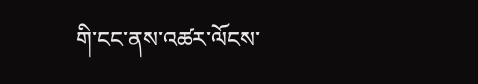གི་ངང་ནས་འཚར་ལོངས་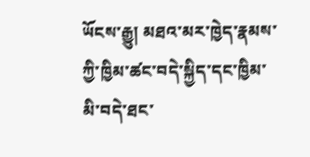ཡོངས་རྒྱུ། མཐའ་མར་ཁྱེད་རྣམས་ཀྱི་ཁྱིམ་ཚང་བདེ་སྐྱིད་དང་ཁྱིམ་མི་བདེ་ཐང་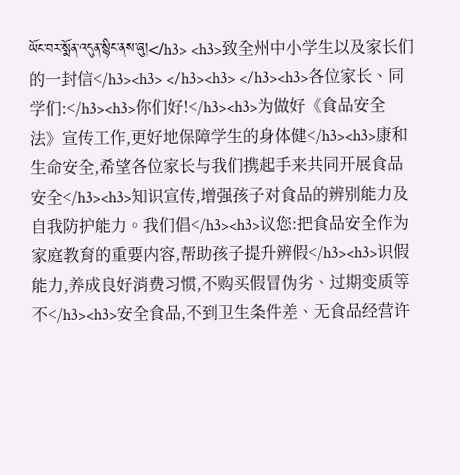ཡོང་བར་སྨོན་འདུན་སྙིང་ནས་ཞུ།</h3> <h3>致全州中小学生以及家长们的一封信</h3><h3> </h3><h3> </h3><h3>各位家长、同学们:</h3><h3>你们好!</h3><h3>为做好《食品安全法》宣传工作,更好地保障学生的身体健</h3><h3>康和生命安全,希望各位家长与我们携起手来共同开展食品安全</h3><h3>知识宣传,增强孩子对食品的辨别能力及自我防护能力。我们倡</h3><h3>议您:把食品安全作为家庭教育的重要内容,帮助孩子提升辨假</h3><h3>识假能力,养成良好消费习惯,不购买假冒伪劣、过期变质等不</h3><h3>安全食品,不到卫生条件差、无食品经营许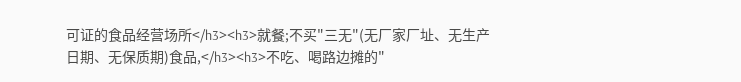可证的食品经营场所</h3><h3>就餐;不买"三无"(无厂家厂址、无生产日期、无保质期)食品,</h3><h3>不吃、喝路边摊的"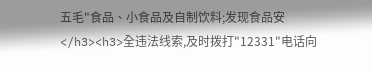五毛"食品、小食品及自制饮料;发现食品安</h3><h3>全违法线索,及时拨打"12331"电话向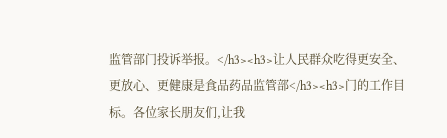监管部门投诉举报。</h3><h3>让人民群众吃得更安全、更放心、更健康是食品药品监管部</h3><h3>门的工作目标。各位家长朋友们,让我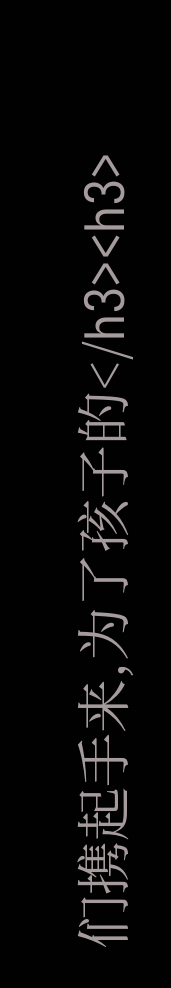们携起手来,为了孩子的</h3><h3>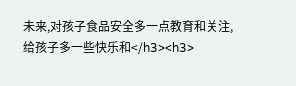未来,对孩子食品安全多一点教育和关注,给孩子多一些快乐和</h3><h3>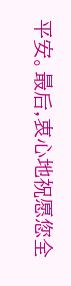平安。最后,衷心地祝愿您全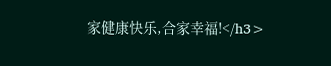家健康快乐,合家幸福!</h3>